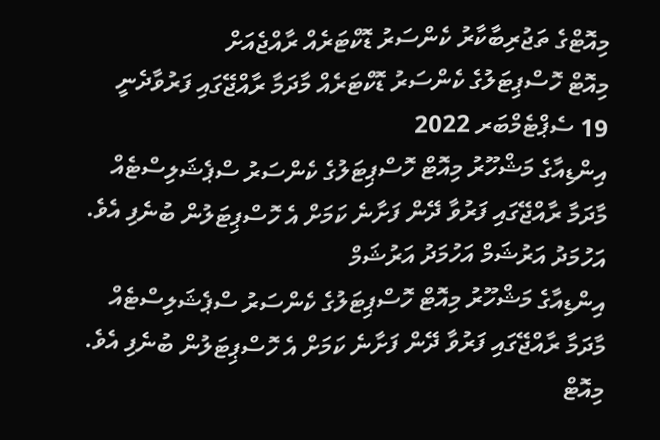މިއޮޓްގެ ތަޖުރިބާކާރު ކެންސަރު ޑޮކްޓަރެއް ރާއްޖެއަށް
މިއޮޓް ހޮސްޕިޓަލުގެ ކެންސަރު ޑޮކްޓަރެއް މާދަމާ ރާއްޖޭގައި ފަރުވާދެނީ
19 ސެޕްޓެމްބަރ 2022
އިންޑިއާގެ މަޝްހޫރު މިއޮޓް ހޮސްޕިޓަލުގެ ކެންސަރު ސްޕެޝަލިސްޓެއް މާދަމާ ރާއްޖޭގައި ފަރުވާ ދޭން ފަށާނެ ކަމަށް އެ ހޮސްޕިޓަލުން ބުނެފި އެވެ.
އަހުމަދު އަރުޝަމް އަހުމަދު އަރުޝަމް
އިންޑިއާގެ މަޝްހޫރު މިއޮޓް ހޮސްޕިޓަލުގެ ކެންސަރު ސްޕެޝަލިސްޓެއް މާދަމާ ރާއްޖޭގައި ފަރުވާ ދޭން ފަށާނެ ކަމަށް އެ ހޮސްޕިޓަލުން ބުނެފި އެވެ.
މިއޮޓް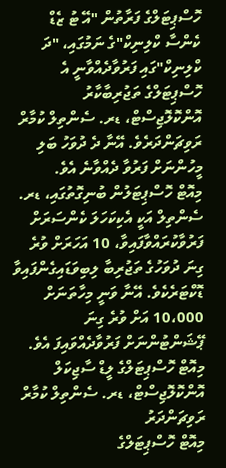ހޮސްޕިޓަލްގެ ފަރާތުން "އޭ ޓު ޒެޑް ކެންސާ ކްލިނިކް"ގެ ނަމުގައި، "ދަ ކްލިނިކް"ގައި ފަރުވާދެއްވާނީ އެ ހޮސްޕިޓަލްގެ ތަޖުރިބާކާރު އޮންކޮލޮޖިސްޓް، ޑރ. ސެންތިލް ކުމާރް ރަވިޗަންދަރެވެ. އޭނާ ދެ ދުވަހު ބަލި މީހުންނަށް ފަރުވާ ދެއްވާނެ އެވެ.
މިއޮޓް ހޮސްޕިޓަލުން ބުނިގޮތުގައި، ޑރ. ސެންތިލް އަކީ އެކިކަހަލަ ކެންސަރަށް ފަރުވާކުރައްވާފައިވާ، 10 އަހަރަށް ވުރެ ގިނަ ދުވަހުގެ ތަޖުރިބާ ލިބިވަޑައިގެންފައިވާ ޑޮކްޓަރެކެވެ. އޭނާ ވަނީ މިހާތަނަށް 10،000 އަށް ވުރެ ގިނަ ޕޭޝަންޓުންނަށް ފަރުވާދެއްވައިފަ އެވެ.
މިއޮޓް ހޮސްޕިޓަލްގެ ލީޑް ސާޖިކަލް އޮންކޮލޮޖިސްޓް، ޑރ. ސެންތިލް ކުމާރް ރަވިޗަންދަރު
މިއޮޓް ހޮސްޕިޓަލްގެ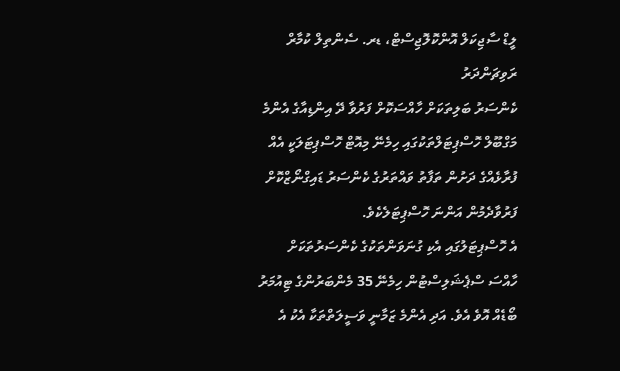ލީޑް ސާޖިކަލް އޮންކޮލޮޖިސްޓް، ޑރ. ސެންތިލް ކުމާރް ރަވިޗަންދަރު
ކެންސަރު ބަލިތަކަށް ހާއްސަކޮށް ފަރުވާ ދޭ އިންޑިއާގެ އެންމެ މަގްބޫލް ހޮސްޕިޓަލްތަކުގައި ހިމެނޭ މިއޮޓް ހޮސްޕިޓަލަކީ އެއް ފުރާޅެއްގެ ދަށުން ތަފާތު ވައްތަރުގެ ކެންސަރު ޑައިގްނޯޒްކޮށް ފަރުވާދެމުން އަންނަ ހޮސްޕިޓަލެކެވެ.
އެ ހޮސްޕިޓަލުގައި އެކި ގުނަވަންތަކުގެ ކެންސަރުތަކަށް ހާއްސަ ސްޕެޝަލިސްޓުން ހިމެނޭ 35 މެންބަރުންގެ ޓިއުމަރު ބޯޑެއް އޮވެ އެވެ. އަދި އެންމެ ޒަމާނީ ވަސީލަތްތަކާ އެކު އެ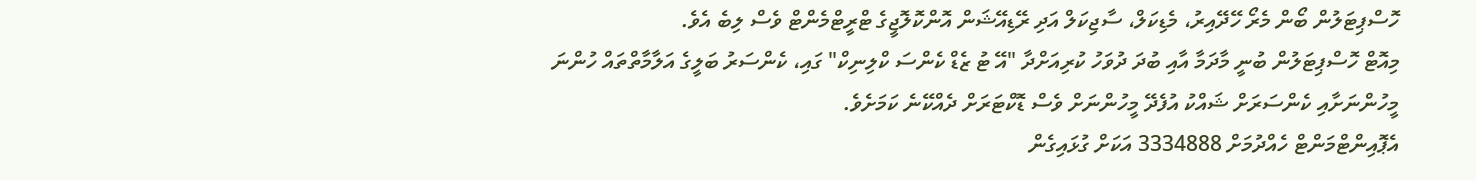ހޮސްޕިޓަލުން ބޯން މެރޯ ހޭދޭއިރު، މެޑިކަލް، ސާޖިކަލް އަދި ރޭޑިއޭޝަން އޮންކޮލޮޖީގެ ޓްރީޓްމެންޓް ވެސް ލިބެ އެވެ.
މިއޮޓް ހޮސްޕިޓަލުން ބުނީ މާދަމާ އާއި ބުދަ ދުވަހު ކުރިއަށްދާ "އޭ ޓު ޒެޑް ކެންސަ ކްލިނިކް" ގައި، ކެންސަރު ބަލީގެ އަލާމާތްތައް ހުންނަ މީހުންނަށާއި ކެންސަރަށް ޝައްކު އުފެދޭ މީހުންނަށް ވެސް ޑޮކްޓަރަށް ދެއްކޭނެ ކަމަށެވެ.
އެޕޮއިންޓްމަންޓް ހެއްދުމަށް 3334888 އަކަށް ގުޅައިގެން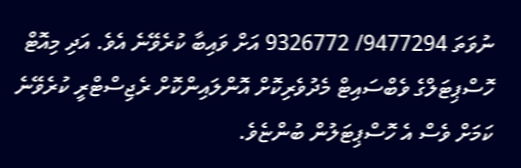ނުވަތަ 9477294/ 9326772 އަށް ވައިބާ ކުރެވޭނެ އެވެ. އަދި މިއޮޓް ހޮސްޕިޓަލްގެ ވެބްސައިޓް މެދުވެރިކޮށް އޮންލައިންކޮށް ރެޖިސްޓްރީ ކުރެވޭނެ ކަމަށް ވެސް އެ ހޮސްޕިޓަލުން ބުންޏެވެ.